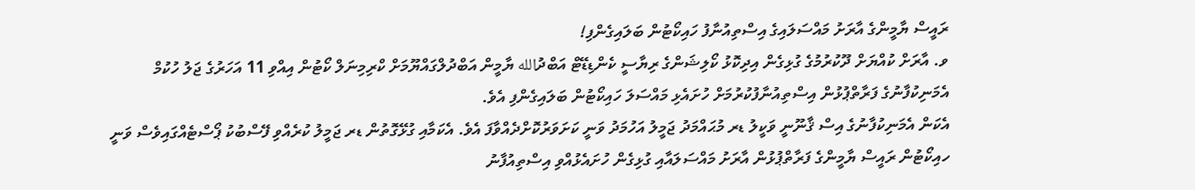ރައީސް ޔާމީންގެ އާރަށު މައްސަލައިގެ އިސްތިއުނާފު ހައިކޯޓުން ބަލައިގެންފި!
ވ. އާރަށް ކުއްޔަށް ދޫކުރުމުގެ ގުޅިގެން އިދިކޮޅު ކޯލިޝަންގެ ރިޔާސީ ކެންޑިޑޭޓް އަބްދުالله ޔާމީން އަބްދުލްގައްޔޫމަށް ކްރިމިނަލް ކޯޓުން އިއްވި 11 އަހަރުގެ ޖަލު ހުކުމް އެމަނިކުފާނުގެ ފަރާތްޕުޅުން އިސްތިއުނާފުކުރުމަށް ހުށައެޅި މައްސަލަ ހައިކޯޓުން ބަލައިގެންފި އެވެ.
އެކަން އެމަނިކުފާނުގެ އިސް ޤާނޫނީ ވަކީލު ޑރ މުޙައްމަދު ޖަމީލު އަހުމަދު ވަނީ ކަށަވަރުކޮށްދެއްވާފަ އެވެ. އެކަމާއި ގުޅޭގޮތުން ޑރ ޖަމީލު ކުރެއްވި ފޭސްބުކު ޕޯސްޓެއްގައިވެސް ވަނީ ހއިކޯޓުން ރައީސް ޔާމީންގެ ފަރާތްޕުޅުން އާރަށު މައްސަލައާއި ގުޅިގެން ހުށައެޅުއްވި އިސްތިއުފާނު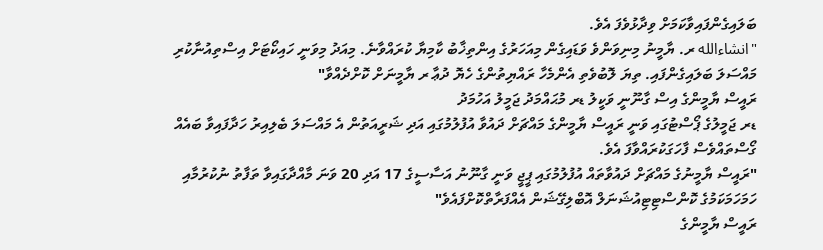ބަލައިގެންފައިވާކަމަށް ވިދާޅުވެފަ އެވެ.
"انشاءالله ރ. ޔާމީނު މިނިވަންވެ ވަޑައިގެން މިއަހަރުގެ އިންތިޚާބު ކާމިޔާ ކުރައްވާނެ. މިއަދު މިވަނީ ހައިކޯޓަށް އިސްތިއުނާކުރި މައްސަލަ ބަލައިގެންފައި. ތިޔަ ލޮބުވެތި އެންމެހާ ރައްޔިތުންގެ ހެޔޮ ދުޢާ ރ ޔާމީނަށް ކޮށްދެއްވާ"
ރައީސް ޔާމީންގެ އިސް ގާނޫނީ ވަކީލު ޑރ މުޙައްމަދު ޖަމީލު އަހުމަދު
ޑރ ޖަމީލުގެ ޕޯސްޓުގައި ވަނީ ރައީސް ޔާމީންގެ މައްޗަށް ދައުވާ އުފުލުމުގައި އަދި ޝަރީއަތުން އެ މައްސަލަ ބެލިއިރު ހަދާފައިވާ ބައެއް ގޯސްތައްވެސް ފާހަގަކުރައްވާފަ އެވެ.
"ރައީސް ޔާމީނުގެ މައްޗަށް ދައުވާތައް އުފުލުމުގައި ޕީޖީ ވަނީ ގާނޫނު އަސާސީގެ 17 އަދި 20 ވަނަ މާއްދާގައިވާ ތަފާތު ނުކުރުމާއި ހަމަހަމަކަމުގެ ކޮންސްޓިޓިއުޝަނަލް އޮބްލިގޭޝަން އެއްފަރާތްކޮށްފައެވެ"
ރައީސް ޔާމީންގެ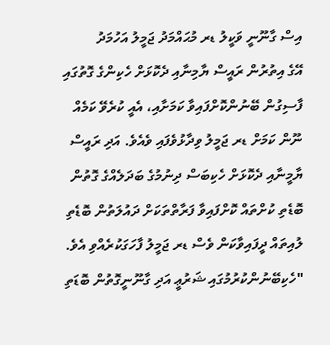އިސް ގާނޫނީ ވަކީލު ޑރ މުޙައްމަދު ޖަމީލު އަހުމަދު
އޭގެ އިތުރުން ރައީސް ޔާމިނާއި ދެކޮޅަށް ހެކިންގެ ގޮތުގައި ފާސިގުން ބޭނުންކޮށްފައިވާ ކަމަށާއި، އެއީ ކުރެވޭ ކަމެއް ނޫން ކަމަށް ޑރ ޖަމީލު ވިދާޅުވެފައި ވެއެވެ. އަދި ރައީސް ޔާމީނާއި ދެކޮޅަށް ހެކިބަސް ދިނުމުގެ ބަދަލެއްގެ ގޮތުން ބޮޑެތި ކުށްތައް ކޮށްފައިވާ ފަރާތްތަކަށް ދައުލަތުން ބޮޑެތި ލުއިތައް ދީފައިވާކަން ވެސް ޑރ ޖަމީލު ފާހަގަކުރެއްވި އެވެ.
"ހެކިބޭނުންކުރުމުގައި ޝަރުޢީ އަދި ގާނޫނީގޮތުން ބޮޑަތި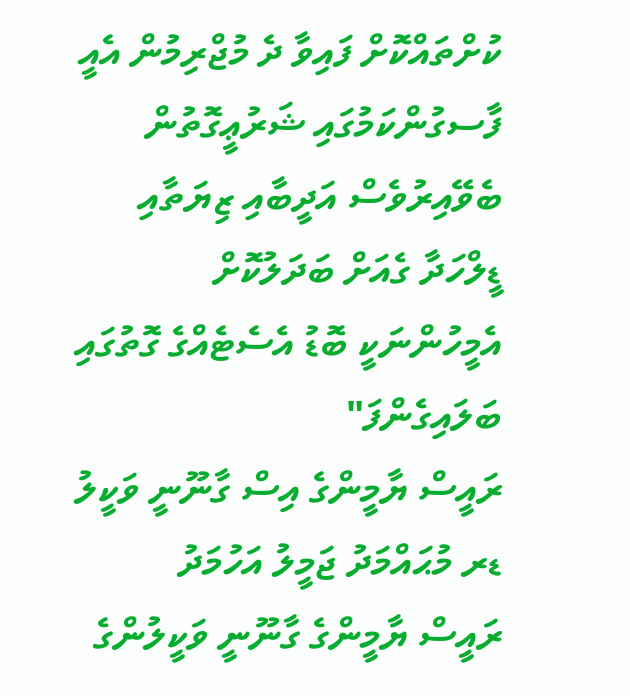ކުށްތައްކޮށް ފައިވާ ދެ މުޖްރިމުން އެއީ ފާސގުންކަމުގައި ޝަރުޢީގޮތުން ބެވޭއިރުވެސް އަދީބާއި ޒިޔަތާއި ޑީލްހަދާ ގެއަށް ބަދަލުކޮށް އެމީހުންނަކީ ބޮޑު އެސެޓެއްގެ ގޮތުގައި ބަލައިގެންފަ"
ރައީސް ޔާމީންގެ އިސް ގާނޫނީ ވަކީލު ޑރ މުޙައްމަދު ޖަމީލު އަހުމަދު
ރައީސް ޔާމީންގެ ގާނޫނީ ވަކީލުންގެ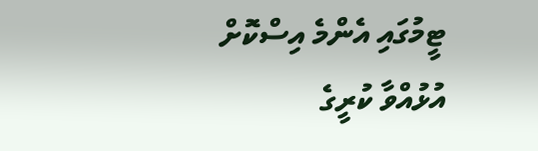ޓީމުގައި އެންމެ އިސްކޮށް އުޅުއްވާ ކުރީގެ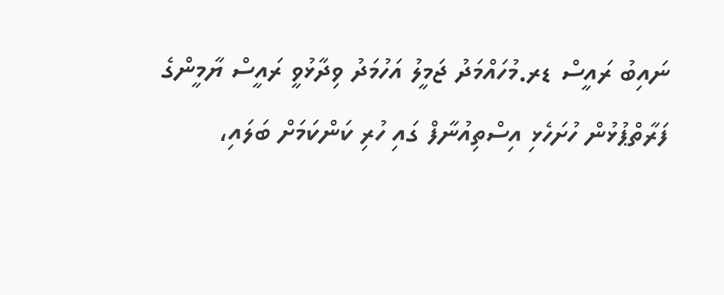ނައިބު ރައީސް ޑރ.މުހައްމަދު ޖަމީލު އަހުމަދު ވިދާޅުވީ ރައީސް ޔާމީންގެ ފަރާތްޕުޅުން ހުށަހެޅި އިސްތިއުނާފް ގައި ހުރި ކަންކަމަށް ބަލައި،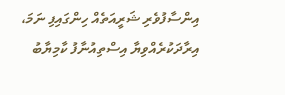އިންސާފުވެރި ޝަރީއަތެއް ހިންގައިފި ނަމަ، އިރާދަކުރެއްވިޔާ އިސްތިއުނާފު ކާމިޔާބު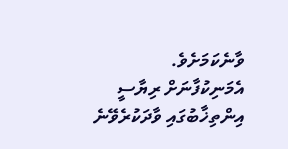ވާނެކަމަށެވެ.
އެމަނިކުފާނަށް ރިޔާސީ އިންތިޚާބުގައި ވާދަކުރެވޭނެ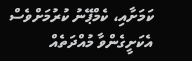ކަމަށާއި، ކެމްޕޭނު ކުރުމަށްވެސް އެކަށީގެންވާ މުއްދަތެއް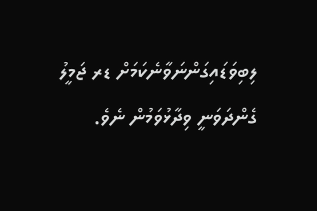ލިބިވަޑައިގަންނަވާނެކަމަށް ޑރ ޖަމީލު ގެންދަވަނީ ވިދާޅުވަމުން ނެވެ.